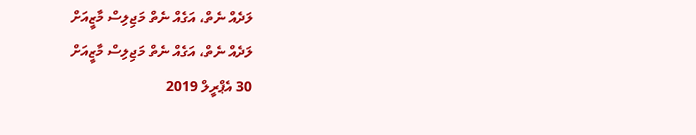ލަދެއް ނެތް، އަގެއް ނެތް މަޖިލިސް މާޒީއަށް
ލަދެއް ނެތް، އަގެއް ނެތް މަޖިލިސް މާޒީއަށް
30 އެޕްރީލް 2019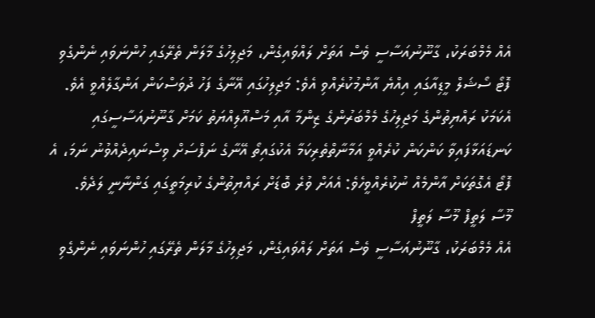އެއް މެމްބަރަކު، ގާނޫނުއަސާސީ ވެސް އަތަށް ލައްވައިގެން، މަޖިލިހުގެ މާލަން ތެރޭގައި ހުންނަވައި ނެންގެވި ފޮޓޯ ސޯޝަލް މީޑިއާގައި އިއްޔެ އާންމުކުރެއްވި އެވެ: މަޖިލިހުގައި އޭނާގެ ފަހު ދުވަސްކަން އަންގާލެއްވީ އެވެ. އެކަމަކު ރައްޔިތުންގެ މަޖިލިހުގެ މެމްބަރުންގެ ޒިންމާ އާއި މަސްއޫލިއްޔަތު ކަމަށް ގާނޫނުއަސާސީގައި ކަނޑައަޅާފައިވާ ކަންކަން ކުރެއްވީ އަމާނާތްތެރިކަމާ އެކުގައިތޯ އޭނާގެ ނަފްސަށް ވިސްނައިދެއްވުނު ނަމަ، އެ ފޮޓޯ އެގޮތަކަށް އާންމެއް ނުކުރެއްވީހެވެ: އެއަށް ވުރެ ބޮޑަށް ރައްޔިތުންގެ ކުރިމަތީގައި ގަންނާނީ ލަދެވެ.
މޫސާ ލަތީފް މޫސާ ލަތީފް
އެއް މެމްބަރަކު، ގާނޫނުއަސާސީ ވެސް އަތަށް ލައްވައިގެން، މަޖިލިހުގެ މާލަން ތެރޭގައި ހުންނަވައި ނެންގެވި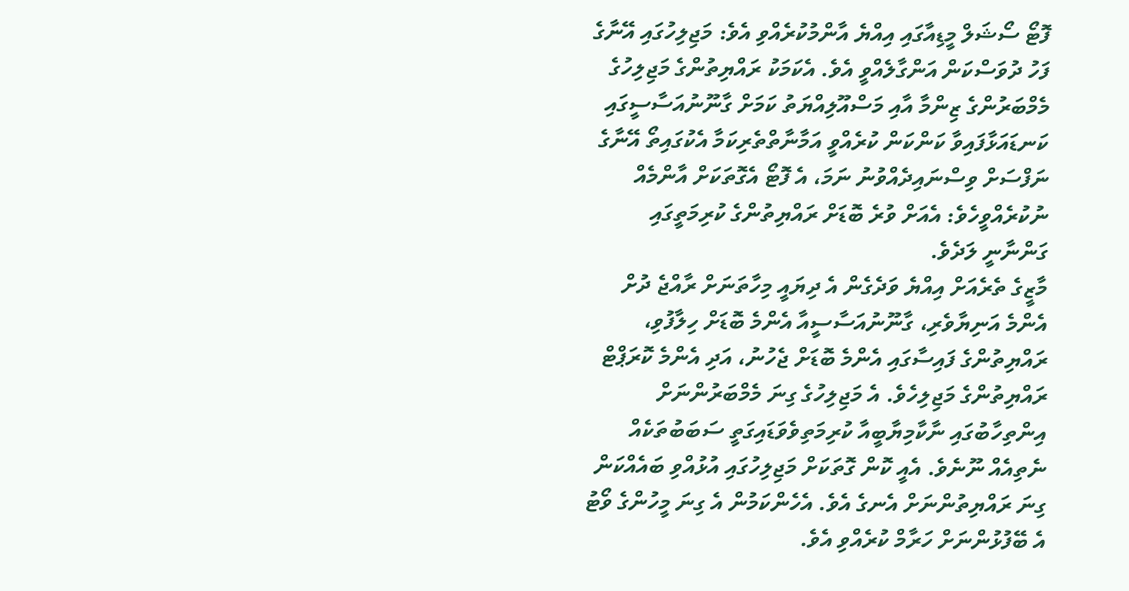ފޮޓޯ ސޯޝަލް މީޑިއާގައި އިއްޔެ އާންމުކުރެއްވި އެވެ: މަޖިލިހުގައި އޭނާގެ ފަހު ދުވަސްކަން އަންގާލެއްވީ އެވެ. އެކަމަކު ރައްޔިތުންގެ މަޖިލިހުގެ މެމްބަރުންގެ ޒިންމާ އާއި މަސްއޫލިއްޔަތު ކަމަށް ގާނޫނުއަސާސީގައި ކަނޑައަޅާފައިވާ ކަންކަން ކުރެއްވީ އަމާނާތްތެރިކަމާ އެކުގައިތޯ އޭނާގެ ނަފްސަށް ވިސްނައިދެއްވުނު ނަމަ، އެ ފޮޓޯ އެގޮތަކަށް އާންމެއް ނުކުރެއްވީހެވެ: އެއަށް ވުރެ ބޮޑަށް ރައްޔިތުންގެ ކުރިމަތީގައި ގަންނާނީ ލަދެވެ.
މާޒީގެ ތެރެއަށް އިއްޔެ ވަދެގެން އެ ދިޔައީ މިހާތަނަށް ރާއްޖެ ދުށް އެންމެ އަނިޔާވެރި، ގާނޫނުއަސާސީއާ އެންމެ ބޮޑަށް ހިލާފުވި، ރައްޔިތުންގެ ފައިސާގައި އެންމެ ބޮޑަށް ޖެހުނު، އަދި އެންމެ ކޮރަޕްޓް ރައްޔިތުންގެ މަޖިލިހެވެ. އެ މަޖިލިހުގެ ގިނަ މެމްބަރުންނަށް އިންތިހާބުގައި ނާކާމިޔާބީއާ ކުރިމަތިވެވަޑައިގަތީ ސަބަބުތަކެއް ނެތިއެއް ނޫނެވެ. އެއީ ކޮން ގޮތަކަށް މަޖިލިހުގައި އުޅުއްވި ބައެއްކަން ގިނަ ރައްޔިތުންނަށް އެނގެ އެވެ. އެހެންކަމުން އެ ގިނަ މީހުންގެ ވޯޓު އެ ބޭފުޅުންނަށް ހަރާމް ކުރެއްވި އެވެ.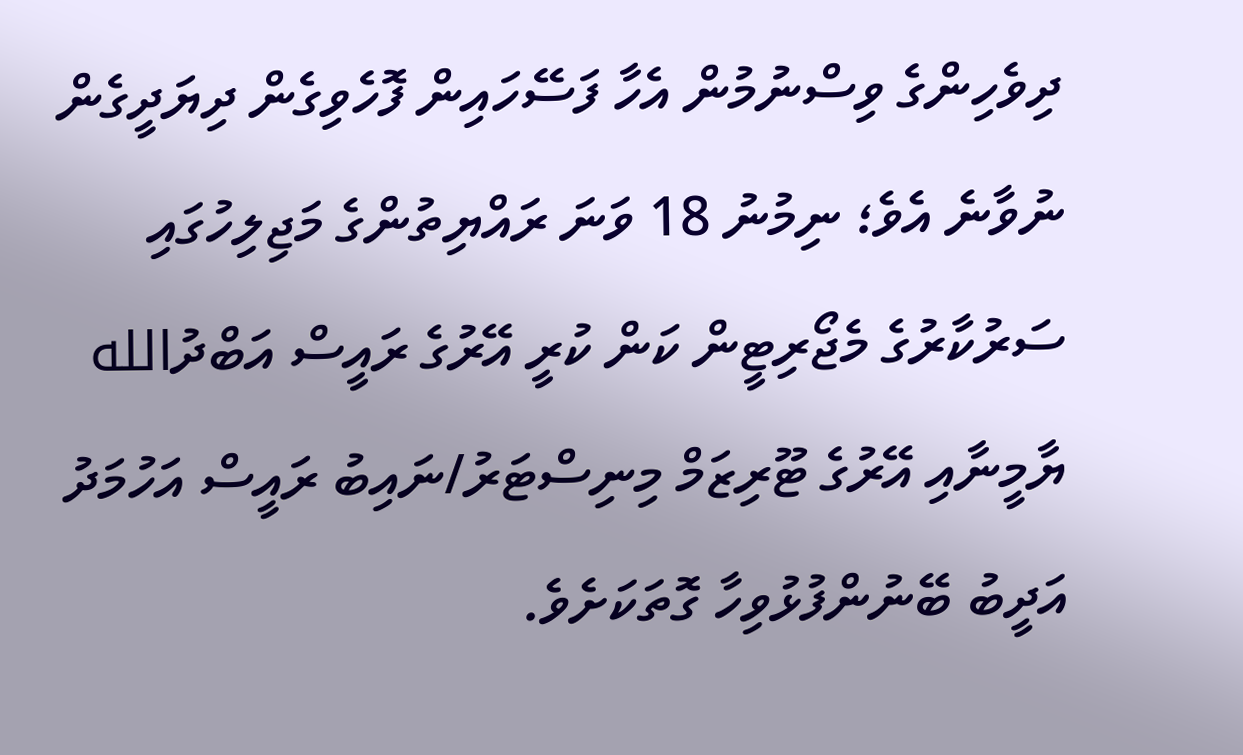ދިވެހިންގެ ވިސްނުމުން އެހާ ފަސޭހައިން ފޮހެވިގެން ދިޔަދީގެން ނުވާނެ އެވެ؛ ނިމުނު 18 ވަނަ ރައްޔިތުންގެ މަޖިލިހުގައި ސަރުކާރުގެ މެޖޯރިޓީން ކަން ކުރީ އޭރުގެ ރައީސް އަބްދުالله ޔާމީނާއި އޭރުގެ ޓޫރިޒަމް މިނިސްޓަރު/ނައިބު ރައީސް އަހުމަދު އަދީބު ބޭނުންފުޅުވިހާ ގޮތަކަށެވެ.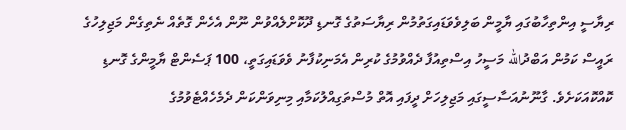ރިޔާސީ އިންތިހާބުގައި ޔާމީން ބަލިވެވަޑައިގަތުމުން ރިޔާސަތުގެ ގޮނޑި ދޫކޮށްލެއްވުން ނޫން އެހެން ގޮތެއް ނެތިގެން މަޖިލިހުގެ ރައީސް ކަމުން އަބްދުالله މަސީހު އިސްތިއުފާ ދެއްވުމުގެ ކުރިން އެމަނިކުފާނު ވެވަޑައިގަތީ، 100 ޕަސެންޓް ޔާމީންގެ ގޮނޑި ކޮއްކޮއަކަށެވެ. ގާނޫނުއަސާސީގައި މަޖިލިހަށް ދީފައި އޮތް މުސްތަގިއްލުކަމާއި މިނިވަންކަން ދެމެހެއްޓެވުމުގެ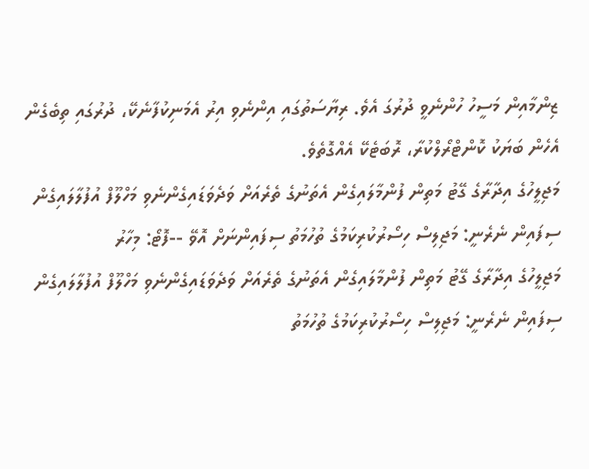ޒިންމާއިން މަސީހު ހުންނެވީ ދުރުގަ އެވެ. ރިޔާސަތުގައި އިންނެވި އިރު އެމަނިކުފާނެކޭ، ދުރުގައި ތިބެގެން އެހެން ބަޔަކު ކޮންޓްރޯލްކުރާ، ރޮބަޓެކޭ އެއްގޮތެވެ.
މަޖިލީހުގެ އިދާރާގެ ގޭޓު މަތިން ފުންމާލައިގެން އެތަނުގެ ތެރެއަށް ވަދެވަޑައިގެންނެވި މަހްލޫފް އުފުލާލައިގެން ސިފައިން ނެރެނީ: މަޖިލިސް ހިސޯރުކުރިކަމުގެ ތުހުމަތު ސިފައިންނަށް އޮވޭ --ފޮޓޯ: މިހާރު
މަޖިލީހުގެ އިދާރާގެ ގޭޓު މަތިން ފުންމާލައިގެން އެތަނުގެ ތެރެއަށް ވަދެވަޑައިގެންނެވި މަހްލޫފް އުފުލާލައިގެން ސިފައިން ނެރެނީ: މަޖިލިސް ހިސޯރުކުރިކަމުގެ ތުހުމަތު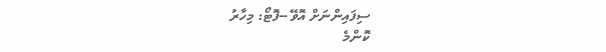ސިފައިންނަށް އޮވޭ --ފޮޓޯ: މިހާރު
ކޮންމެ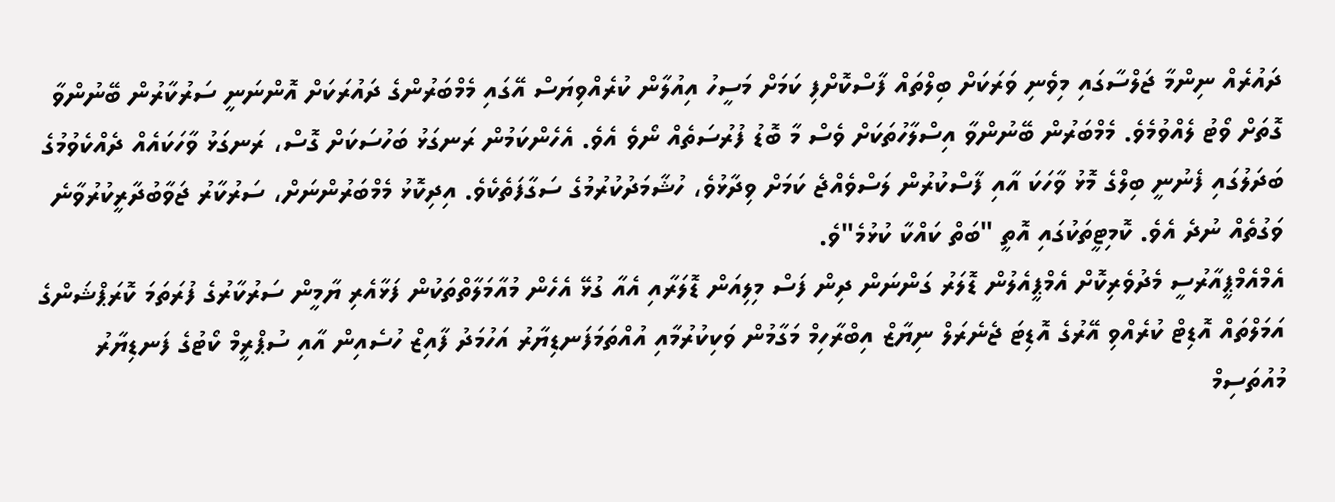ދައުރެއް ނިންމާ ޖަލްސާގައި މިވެނި ވަރަކަށް ބިލްތައް ފާސްކޮށްފި ކަމަށް މަސީހު އިއުލާން ކުރެއްވިޔަސް އޭގައި މެމްބަރުންގެ ދައުރަކަށް އޮންނަނީ ސަރުކާރުން ބޭނުންވާ ގޮތަށް ވޯޓު ލެއްވުމެވެ. މެމްބަރުން ބޭނުންވާ އިސްލާހުތަކަށް ވެސް މާ ބޮޑު ފުރުސަތެއް ނޯވެ އެވެ. އެހެންކަމުން ރަނގަޅު ބަހުސަކަށް ގޮސް، ރަނގަޅު ވާހަކައެއް ދެއްކެވުމުގެ ބަދަލުގައި ފެނުނީ ބިލްގެ މޮޅު ވާހަކަ އާއި ފާސްކުރުން ލަސްވެއްޖެ ކަމަށް ވިދާޅުވެ، ހުޝާމަދުކުރުމުގެ ސަގާފަތެކެވެ. އިދިކޮޅު މެމްބަރުންނަށް، ސަރުކާރު ޖަވާބުދާރީކުރުވާނެ ވަގުތެއް ނުދެ އެވެ. ކޮމިޓީތަކުގައި އޮތީ "ބަތް ކައްކާ ކުޅުމެ"ވެ.
އެމްއެމްޕީއާރުސީ މެދުވެރިކޮށް އެމްޕީއެލުން ޑޮލަރު ގަންނަން ދިން ފަސް މިލިއަން ޑޮލަރާއި އެއާ ގުޅޭ އެހެން މުއާމަލާތްތަކުން ފަޅާއެރި ޔާމީން ސަރުކާރުގެ ފުރަތަމަ ކޮރަޕްޝަންގެ އަމަލްތައް އޮޑިޓް ކުރެއްވި އޭރުގެ އޮޑިޓަ ޖެނެރަލް ނިޔާޒް އިބްރާހިމް މަގާމުން ވަކިކުރުމާއި އުއްތަމަފަނޑިޔާރު އަހުމަދު ފާއިޒް ހުސެއިން އާއި ސުޕްރީމް ކޯޓުގެ ފަނޑިޔާރު މުއުތަސިމް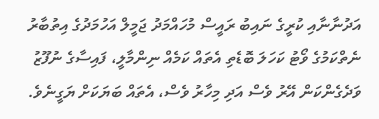އަދުނާނާއި ކުރީގެ ނައިބު ރައީސް މުހައްމަދު ޖަމީލް އަހުމަދުގެ އިތުބާރު ނެތްކަމުގެ ވޯޓު ކަހަލަ ބޮޑެތި އެތައް ކަމެއް ނިންމާލީ، ފައިސާގެ ނުފޫޒު ވަދެގެންކަން އޭރު ވެސް އަދި މިހާރު ވެސް، އެތައް ބަޔަކަށް ޔަގީނެވެ.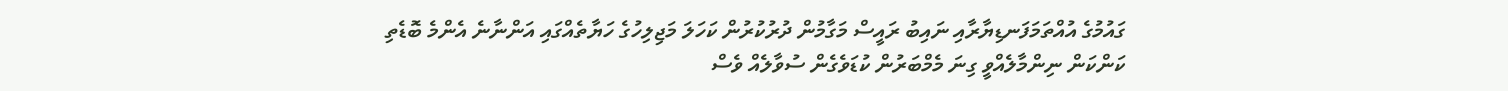ގައުމުގެ އުއްތަމަފަނޑިޔާރާއި ނައިބު ރައީސް މަގާމުން ދުރުކުރުން ކަހަލަ މަޖިލިހުގެ ހަޔާތެއްގައި އަންނާނެ އެންމެ ބޮޑެތި ކަންކަން ނިންމާލެއްވީ ގިނަ މެމްބަރުން ކުޑަވެގެން ސުވާލެއް ވެސް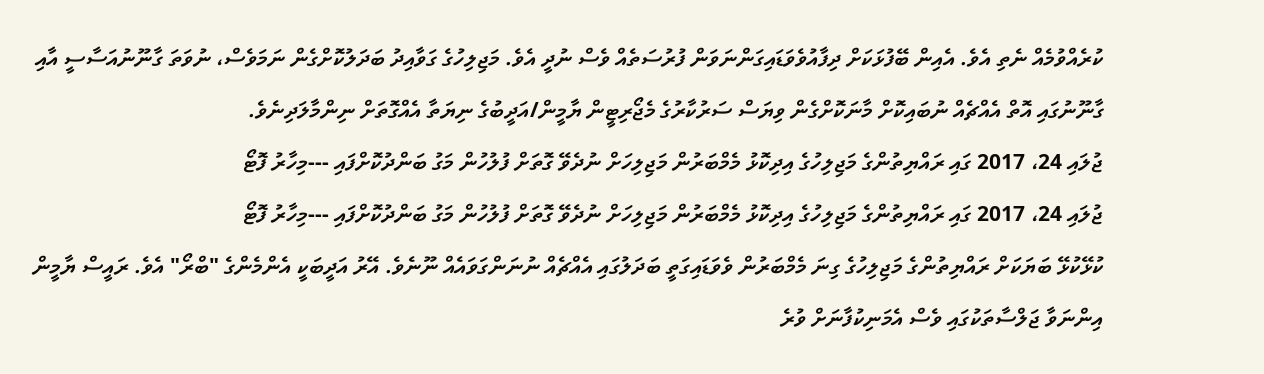ކުރެއްވުމެއް ނެތި އެވެ. އެއިން ބޭފުޅަކަށް ދިފާއުވެވަޑައިގަންނަވަން ފުރުސަތެއް ވެސް ނުދީ އެވެ. މަޖިލިހުގެ ގަވާއިދު ބަދަލުކޮށްގެން ނަމަވެސް، ނުވަތަ ގާނޫނުއަސާސީ އާއި ގާނޫނުގައި އޮތް އެއްޗެއް ނުބައިކޮށް މާނަކޮށްގެން ވިޔަސް ސަރުކާރުގެ މެޖޯރިޓީން ޔާމީން/އަދީބުގެ ނިޔަތާ އެއްގޮތަށް ނިންމާލަދިނެވެ.
ޖުލައި 24، 2017 ގައި ރައްޔިތުންގެ މަޖިލިހުގެ އިދިކޮޅު މެމްބަރުން މަޖިލިހަށް ނުދެވޭ ގޮތަށް ފުލުހުން މަގު ބަންދުކޮށްފައި ---މިހާރު ފޮޓޯ
ޖުލައި 24، 2017 ގައި ރައްޔިތުންގެ މަޖިލިހުގެ އިދިކޮޅު މެމްބަރުން މަޖިލިހަށް ނުދެވޭ ގޮތަށް ފުލުހުން މަގު ބަންދުކޮށްފައި ---މިހާރު ފޮޓޯ
ކުޅޭކުޅޭ ބަޔަކަށް ރައްޔިތުންގެ މަޖިލިހުގެ ގިނަ މެމްބަރުން ވެވަޑައިގަތީ ބަދަލުގައި އެއްޗެއް ނުނަންގަވައެއް ނޫނެވެ. އޭރު އަދީބަކީ އެންމެންގެ "ބްރޯ" އެވެ. ރައީސް ޔާމީން އިންނަވާ ޖަލްސާތަކުގައި ވެސް އެމަނިކުފާނަށް ވުރެ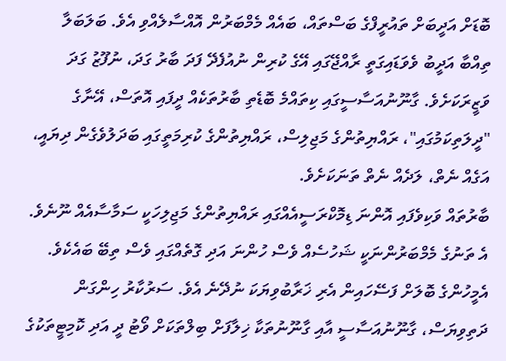ބޮޑަށް އަދީބަށް ތައުރީފްގެ ބަސްތައް، ބައެއް މެމްބަރުން އޮއްސާލެއްވި އެވެ. ބަލަބަލާ ތިއްބާ އަދީބު ވެވަޑައިގަތީ ރާއްޖޭގައި އޭގެ ކުރިން ނުއުފެދޭ ފަދަ ބާރު ގަދަ، ނުފޫޒު ގަދަ ވަޒީރަކަށެވެ. ގާނޫނުއަސާސީގައި ކިތައްމެ ބޮޑެތި ބާރުތަކެއް ދީފައި އޮތަސް، އޭނާގެ "ދީލަތިކަމުގައި"، ރައްޔިތުންގެ މަޖިލިސް، ރައްޔިތުންގެ ކުރިމަތީގައި ބަދަލުވެގެން ދިޔައީ، އަގެއް ނެތް، ލަދެއް ނެތް ތަނަކަށެވެ.
ބާރުތައް ވަކިވެފައި އޮންނަ ޑިމޮކްރަސީއެއްގައި ރައްޔިތުންގެ މަޖިލިހަކީ ސަމާސާއެއް ނޫނެވެ. އެ ތަނުގެ މެމްބަރުންނަކީ ޝަހުސެއް ވެސް ހުންނަ އަދި ގޮތެއްގައި ވެސް ތިބޭ ބައެކެވެ. އެމީހުންގެ ބޮލަށް ފަސޭހައިން އެރި ޚަރާބުވިޔަކަ ނުދޭނެ އެވެ. ސަރުކާރު ހިންގަން ދަތިވިޔަސް، ގާނޫނުއަސާސީ އާއި ގާނޫނުތަކާ ޚިލާފަށް ބިލްތަކަށް ވޯޓު ދީ އަދި ކޮމިޓީތަކުގެ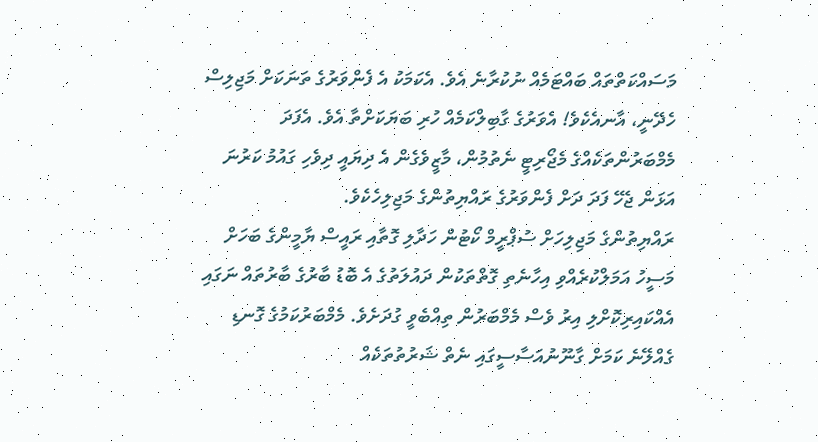މަސައްކަތްތައް ބައްޓަމެއް ނުކުރާނެ އެވެ. އެކަމަކު އެ ފެންވަރުގެ ތަނަކަށް މަޖިލިސް ހެދޭނީ، އާނއެކެވެ! އެވަރުގެ ގާބިލްކަމެއް ހުރި ބަޔަކަށްތާ އެވެ. އެފަދަ މެމްބަރުންތަކެއްގެ މެޖޯރިޓީ ނެތުމުން، މާޒީވެގެން އެ ދިޔައީ ދިވެހި ގައުމު ކަރުނަ އަޅަން ޖެހޭ ފަދަ ދަށް ފެންވަރުގެ ރައްޔިތުންގެ މަޖިލިހެކެވެ.
ރައްޔިތުންގެ މަޖިލިހަށް ސުޕްރީމް ކޯޓުން ހަދާލި ގޮތާއި ރައީސް ޔާމީންގެ ބަހަށް މަސީހު އަމަލްކުރެއްވި އިހާނެތި ގޮތްތަކުން ދައުލަތުގެ އެ ބޮޑު ބާރުގެ ބާރުތައް ނަގައި އެއްކައިރިކޮށްލި އިރު ވެސް މެމްބަރުން ތިއްބެވީ ގުދަށެވެ. މެމްބަރުކަމުގެ ގޮނޑި ގެއްލޭނެ ކަމަށް ގާނޫނުއަސާސީގައި ނެތް ޝަރުތުތަކެއް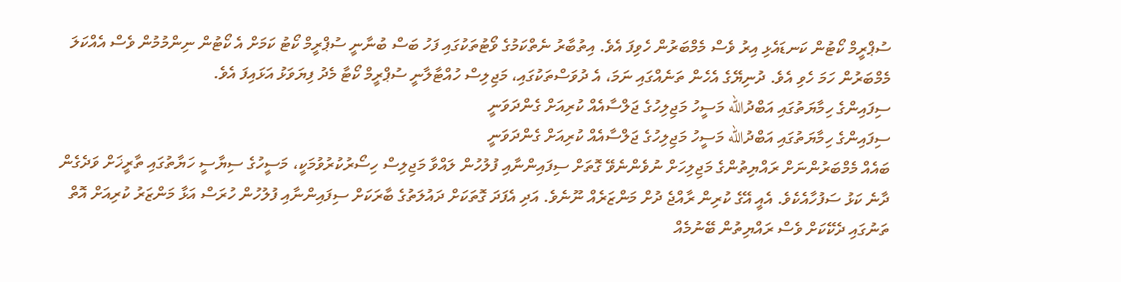ސުޕްރީމް ކޯޓުން ކަނޑައެޅި އިރު ވެސް މެމްބަރުން ހެވިފަ އެވެ. އިތުބާރު ނެތްކަމުގެ ވޯޓުތަކުގައި ފަހު ބަސް ބުނާނީ ސުޕްރީމް ކޯޓު ކަމަށް އެ ކޯޓުން ނިންމުމުން ވެސް އެއްކަލަ މެމްބަރުން ހަމަ ހެވި އެވެ. ދުނިޔޭގެ އެހެން ތަނެއްގައި ނަމަ، އެ ދުވަސްތަކުގައި، މަޖިލިސް ހުއްޓާލާނީ ސުޕްރީމް ކޯޓާ މެދު ފިޔަވަޅު އަޅައިފަ އެވެ.
ސިފައިންގެ ހިމާޔަތުގައި އަބްދުالله މަސީހު މަޖިލިހުގެ ޖަލްސާއެއް ކުރިއަށް ގެންދަވަނީ
ސިފައިންގެ ހިމާޔަތުގައި އަބްދުالله މަސީހު މަޖިލިހުގެ ޖަލްސާއެއް ކުރިއަށް ގެންދަވަނީ
ބައެއް މެމްބަރުންނަށް ރައްޔިތުންގެ މަޖިލިހަށް ނުވެންނެވޭ ގޮތަށް ސިފައިންނާއި ފުލުހުން ލައްވާ މަޖިލިސް ހިސޯރުކުރުވުމަކީ، މަސީހުގެ ސިޔާސީ ހަޔާތުގައި ތާރީޚަށް ވަދެގެން ދާނެ ކަޅު ސަފުހާއެކެވެ. އެއީ އޭގެ ކުރިން ރާއްޖެ ދުށް މަންޒަރެއް ނޫނެވެ. އަދި އެފަދަ ގޮތަކަށް ދައުލަތުގެ ބާރަކަށް ސިފައިންނާއި ފުލުހުން ހުރަސް އަޅާ މަންޒަރު ކުރިއަށް އޮތް ތަނުގައި ދެކޭކަށް ވެސް ރައްޔިތުން ބޭނުމެއް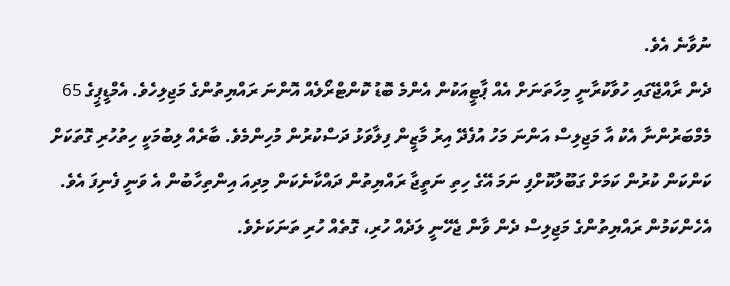ނުވާނެ އެވެ.
ދެން ރާއްޖޭގައި ހުވާކުރާނީ މިހާތަނަށް އެއް ޕާޓީއަކުން އެންމެ ބޮޑު ކޮންޓްރޯލެއް އޮންނަ ރައްޔިތުންގެ މަޖިލިހެވެ. އެމްޑީޕީގެ 65 މެމްބަރުންނާ އެކު އާ މަޖިލިސް އަންނަ މަހު އުފެދޭ އިރު މާޒީން ފިލާވަޅު ދަސްކުރުން މުހިންމެވެ. ބާރެއް ލިބުމަކީ ހިތުހުރި ގޮތަކަށް ކަންކަން ކުރުން ކަމަށް ގަބޫލުކޮށްފި ނަމަ އޭގެ ހިތި ނަތީޖާ ރައްޔިތުން ދައްކާނެކަން މިދިއަ އިންތިހާބުން އެ ވަނީ ފެނިފަ އެވެ. އެހެންކަމުން ރައްޔިތުންގެ މަޖިލިސް ދެން ވާން ޖެހޭނީ ލަދެއް ހުރި، ގޮތެއް ހުރި ތަނަކަށެވެ.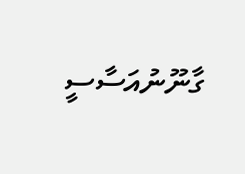ގާނޫނުއަސާސީ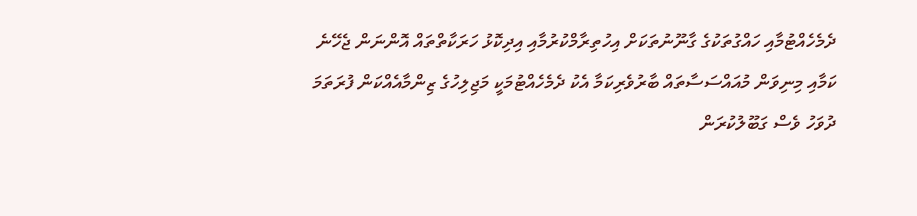ދެމެހެއްޓުމާއި ހައްގުތަކުގެ ގާނޫނުތަކަށް އިހުތިރާމްކުރުމާއި އިދިކޮޅު ހަރަކާތްތައް އޮންނަން ޖެހޭނެ ކަމާއި މިނިވަން މުއައްސަސާތައް ބާރުވެރިކަމާ އެކު ދެމެހެއްޓުމަކީ މަޖިލިހުގެ ޒިންމާއެއްކަން ފުރަތަމަ ދުވަހު ވެސް ގަބޫލުކުރަން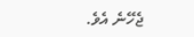ޖެހޭނެ އެވެ.